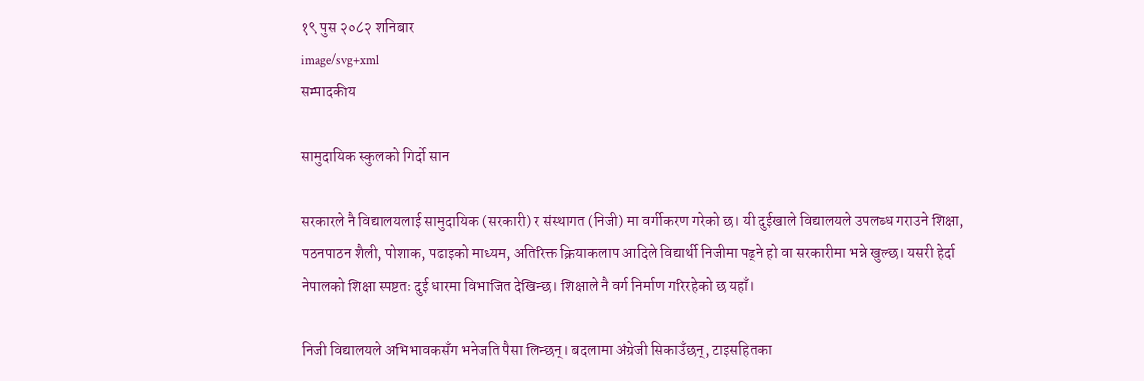१९ पुस २०८२ शनिबार
image/svg+xml
सम्पादकीय

सामुदायिक स्कुलको गिर्दो सान

सरकारले नै विद्यालयलाई सामुदायिक (सरकारी) र संस्थागत (निजी) मा वर्गीकरण गरेको छ। यी दुईखाले विद्यालयले उपलब्ध गराउने शिक्षा, पठनपाठन शैली, पोशाक, पढाइको माध्यम, अतिरिक्त क्रियाकलाप आदिले विद्यार्थी निजीमा पढ्ने हो वा सरकारीमा भन्ने खुल्छ। यसरी हेर्दा नेपालको शिक्षा स्पष्टतः दुई धारमा विभाजित देखिन्छ। शिक्षाले नै वर्ग निर्माण गरिरहेको छ यहाँ।

निजी विद्यालयले अभिभावकसँग भनेजति पैसा लिन्छन्। बदलामा अंग्रेजी सिकाउँछन्, टाइसहितका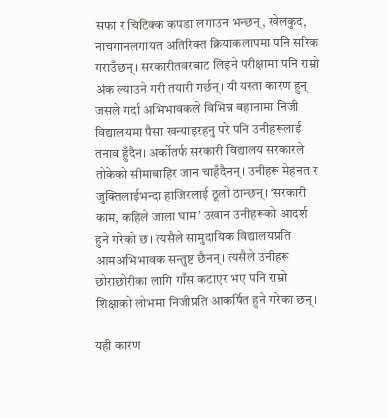सफा र चिटिक्क कपडा लगाउन भन्छन्, खेलकुद, नाचगानलगायत अतिरिक्त क्रियाकलापमा पनि सरिक गराउँछन्। सरकारीतवरबाट लिइने परीक्षामा पनि राम्रो अंक ल्याउने गरी तयारी गर्छन्। यी यस्ता कारण हुन् जसले गर्दा अभिभावकले विभिन्न बहानामा निजी विद्यालयमा पैसा खन्याइरहनु परे पनि उनीहरूलाई तनाव हुँदैन। अर्कोतर्फ सरकारी विद्यालय सरकारले तोकेको सीमाबाहिर जान चाहँदैनन्। उनीहरू मेहनत र जुक्तिलाईभन्दा हाजिरलाई ठूलो ठान्छन्। ‘सरकारी काम, कहिले जाला घाम’ उखान उनीहरूको आदर्श हुने गरेको छ। त्यसैले सामुदायिक विद्यालयप्रति आमअभिभावक सन्तुष्ट छैनन्। त्यसैले उनीहरू छोराछोरीका लागि गाँस कटाएर भए पनि राम्रो शिक्षाको लोभमा निजीप्रति आकर्षित हुने गरेका छन्।

यही कारण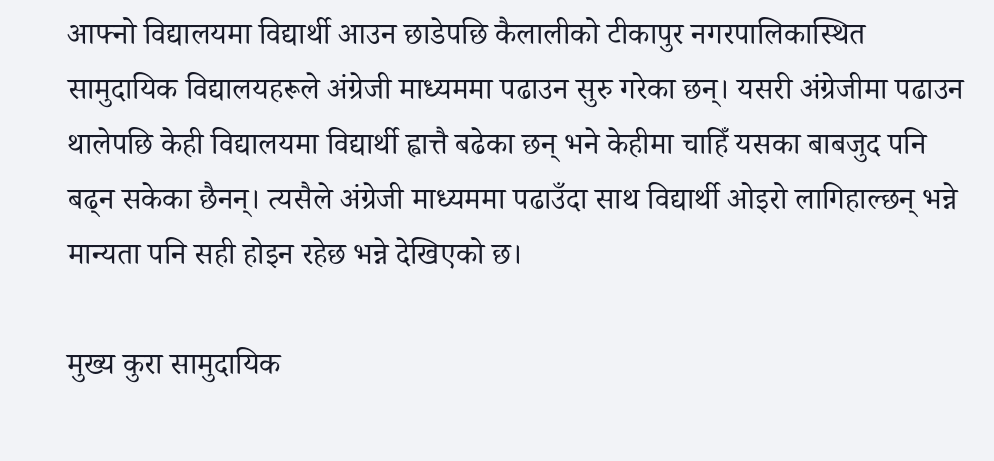आफ्नो विद्यालयमा विद्यार्थी आउन छाडेपछि कैलालीको टीकापुर नगरपालिकास्थित सामुदायिक विद्यालयहरूले अंग्रेजी माध्यममा पढाउन सुरु गरेका छन्। यसरी अंग्रेजीमा पढाउन थालेपछि केही विद्यालयमा विद्यार्थी ह्वात्तै बढेका छन् भने केहीमा चाहिँ यसका बाबजुद पनि बढ्न सकेका छैनन्। त्यसैले अंग्रेजी माध्यममा पढाउँदा साथ विद्यार्थी ओइरो लागिहाल्छन् भन्ने मान्यता पनि सही होइन रहेछ भन्ने देखिएको छ।

मुख्य कुरा सामुदायिक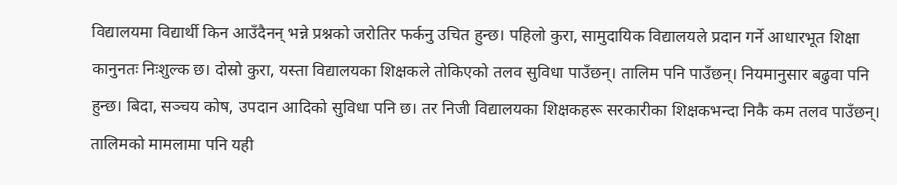विद्यालयमा विद्यार्थी किन आउँदैनन् भन्ने प्रश्नको जरोतिर फर्कनु उचित हुन्छ। पहिलो कुरा, सामुदायिक विद्यालयले प्रदान गर्ने आधारभूत शिक्षा कानुनतः निःशुल्क छ। दोस्रो कुरा, यस्ता विद्यालयका शिक्षकले तोकिएको तलव सुविधा पाउँछन्। तालिम पनि पाउँछन्। नियमानुसार बढुवा पनि हुन्छ। बिदा, सञ्चय कोष, उपदान आदिको सुविधा पनि छ। तर निजी विद्यालयका शिक्षकहरू सरकारीका शिक्षकभन्दा निकै कम तलव पाउँछन्। तालिमको मामलामा पनि यही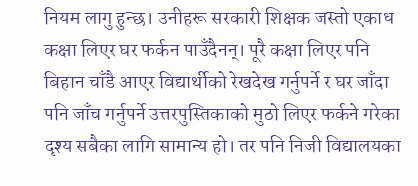नियम लागु हुन्छ। उनीहरू सरकारी शिक्षक जस्तो एकाध कक्षा लिएर घर फर्कन पाउँदैनन्। पूरै कक्षा लिएर पनि बिहान चाँडै आएर विद्यार्थीको रेखदेख गर्नुपर्ने र घर जाँदा पनि जाँच गर्नुपर्ने उत्तरपुस्तिकाको मुठो लिएर फर्कने गरेका दृश्य सबैका लागि सामान्य हो। तर पनि निजी विद्यालयका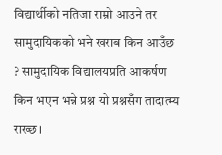विद्यार्थीको नतिजा राम्रो आउने तर सामुदायिकको भने खराब किन आउँछ ? सामुदायिक विद्यालयप्रति आकर्षण किन भएन भन्ने प्रश्न यो प्रश्नसँग तादात्म्य राख्छ।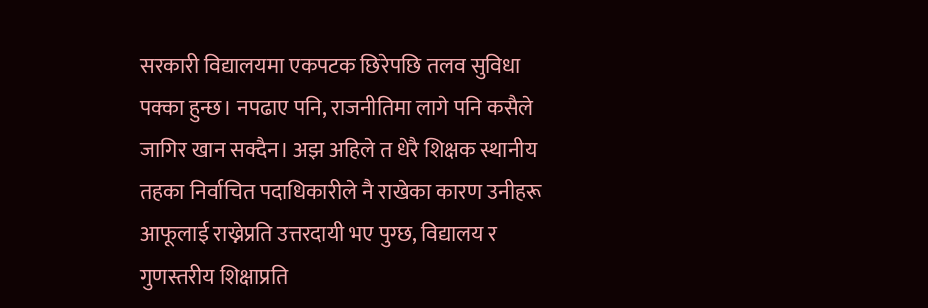सरकारी विद्यालयमा एकपटक छिरेपछि तलव सुविधा पक्का हुन्छ। नपढाए पनि, राजनीतिमा लागे पनि कसैले जागिर खान सक्दैन। अझ अहिले त धेरै शिक्षक स्थानीय तहका निर्वाचित पदाधिकारीले नै राखेका कारण उनीहरू आफूलाई राख्नेप्रति उत्तरदायी भए पुग्छ, विद्यालय र गुणस्तरीय शिक्षाप्रति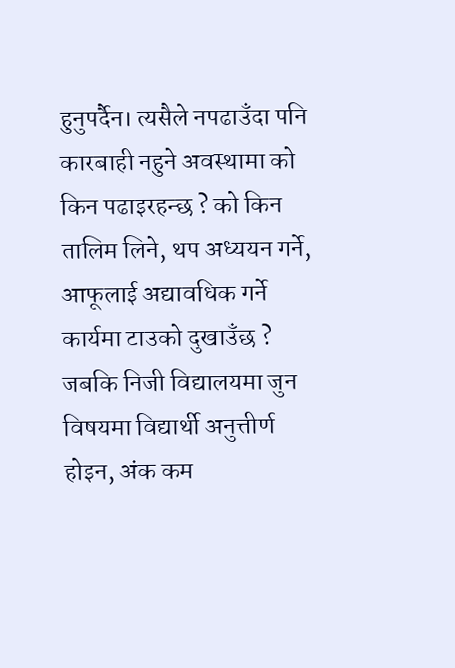हुनुपर्दैन। त्यसैले नपढाउँदा पनि कारबाही नहुने अवस्थामा को किन पढाइरहन्छ ? को किन तालिम लिने, थप अध्ययन गर्ने, आफूलाई अद्यावधिक गर्ने कार्यमा टाउको दुखाउँछ ? जबकि निजी विद्यालयमा जुन विषयमा विद्यार्थी अनुत्तीर्ण होइन, अंक कम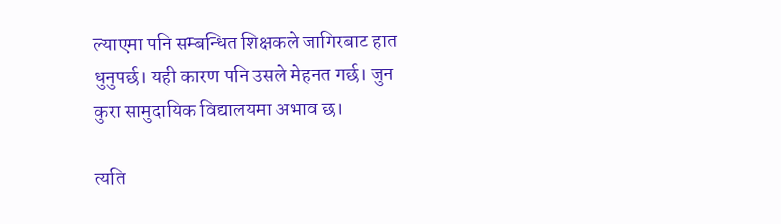ल्याएमा पनि सम्बन्धित शिक्षकले जागिरबाट हात धुनुपर्छ। यही कारण पनि उसले मेहनत गर्छ। जुन कुरा सामुदायिक विद्यालयमा अभाव छ।

त्यति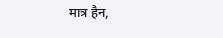मात्र हैन,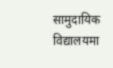सामुदायिक विद्यालयमा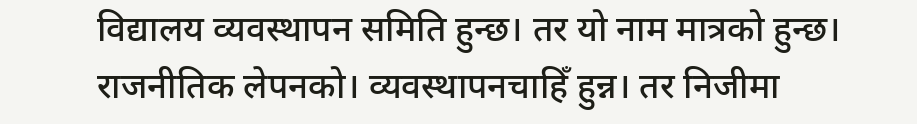विद्यालय व्यवस्थापन समिति हुन्छ। तर यो नाम मात्रको हुन्छ। राजनीतिक लेपनको। व्यवस्थापनचाहिँ हुन्न। तर निजीमा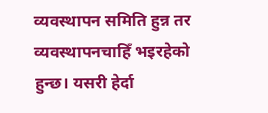व्यवस्थापन समिति हुन्न तर व्यवस्थापनचाहिँ भइरहेको हुन्छ। यसरी हेर्दा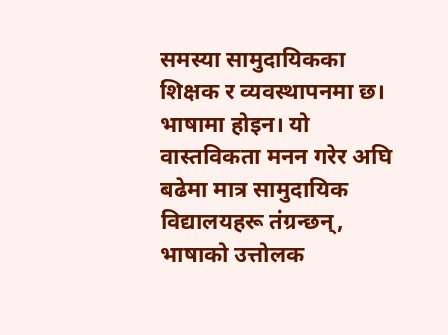समस्या सामुदायिकका शिक्षक र व्यवस्थापनमा छ। भाषामा होइन। यो वास्तविकता मनन गरेर अघि बढेमा मात्र सामुदायिक विद्यालयहरू तंग्रन्छन्, भाषाको उत्तोलक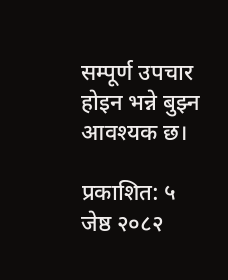सम्पूर्ण उपचार होइन भन्ने बुझ्न आवश्यक छ।

प्रकाशित: ५ जेष्ठ २०८२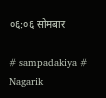०६:०६ सोमबार

# sampadakiya # Nagarik